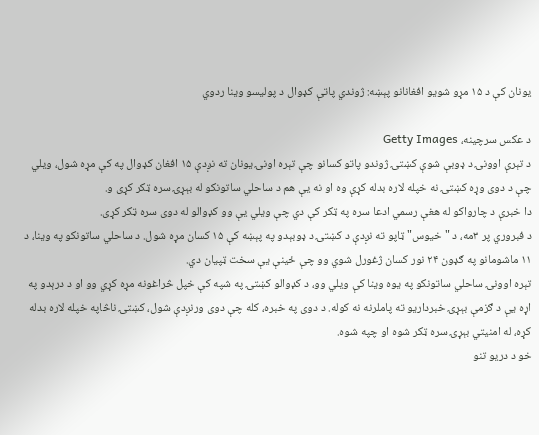یونان کې د ۱۵ مړو شویو افغانانو پېښه: ژوندي پاتې کډوال د پولیسو وینا ردوي

د عکس سرچینه، Getty Images
د تېرې اوونۍ د ډوبې شوې کښتۍ ژوندو پاتو کسانو چې تېره اونۍ یونان ته نږدې ۱۵ افغان کډوال په کې مړه شول، ویلي چې د دوی وړه کښتۍ نه خپله لاره بدله کړې وه او نه یې هم د ساحلي ساتونکو له بېړۍ سره ټکر کړی و.
دا خبرې د چارواکو له هغې رسمي ادعا سره په ټکر کې دي چې ویلي یې وو کډوالو له دوی سره ټکر کړی.
د فبروري پر ۳مه، د "خیوس" ټاپو ته نږدې د کښتۍ د ډوبېدو په پېښه کې ۱۵ کسان مړه شول. د ساحلي ساتونکو په وینا، د ۱۱ ماشومانو په ګډون ۲۴ نور کسان ژغورل شوي وو چې ځینې یې سخت ټپيان دي.
تېره اوونۍ ساحلي ساتونکو په یوه وینا کې ویلي وو، د کډوالو کښتۍ په شپه کې خپل څراغونه مړه کړي وو او د درېدو په اړه یې د ګزمې بېړۍ خبرداریو ته پاملرنه نه کوله. د دوی په خبره، کله چې دوی ورنږدې شول، کښتۍ ناڅاپه خپله لاره بدله کړه، له امنیتي بېړۍ سره ټکر شوه او چپه شوه.
خو د دریو تنو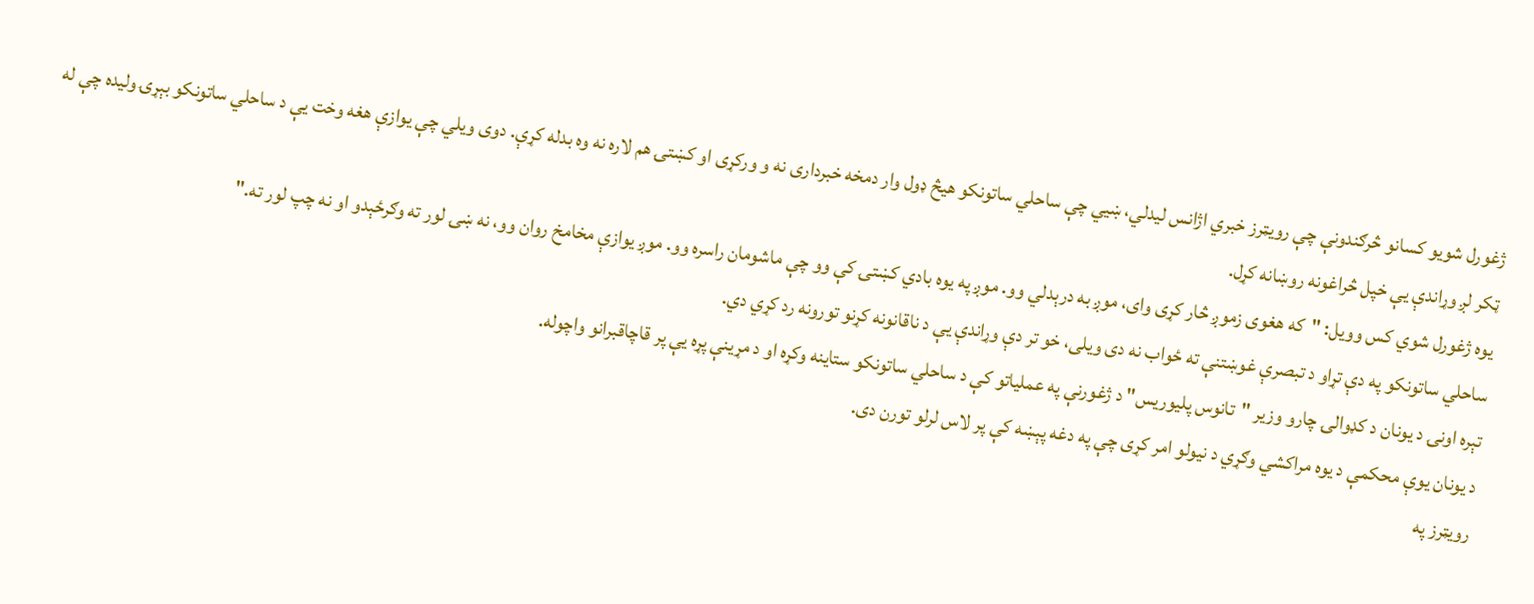ژغورل شویو کسانو څرګندونې چې رویټرز خبري اژانس لیدلي، ښیي چې ساحلي ساتونکو هیڅ ډول وار دمخه خبرداری نه و ورکړی او کښتۍ هم لاره نه وه بدله کړې. دوی ویلي چې یوازې هغه وخت یې د ساحلي ساتونکو بېړۍ ولیده چې له ټکر لږ وړاندې یې خپل څراغونه روښانه کړل.
یوه ژغورل شوي کس وویل: "که هغوی زموږ څار کړی وای، موږ به درېدلي وو. موږ په یوه بادي کښتۍ کې وو چې ماشومان راسره وو. موږ یوازې مخامخ روان وو، نه ښۍ لور ته وګرځېدو او نه چپ لور ته."
ساحلي ساتونکو په دې تړاو د تبصرې غوښتنې ته ځواب نه دی ویلی، خو تر دې وړاندې یې د ناقانونه کړنو تورونه رد کړي دي.
تېره اونۍ د یونان د کډوالۍ چارو وزیر "تانوس پلیوریس" د ژغورنې په عملیاتو کې د ساحلي ساتونکو ستاینه وکړه او د مړینې پړه یې پر قاچاقبرانو واچوله.
د یونان یوې محکمې د یوه مراکشي وګړي د نیولو امر کړی چې په دغه پېښه کې پر لاس لرلو تورن دی.
رویټرز په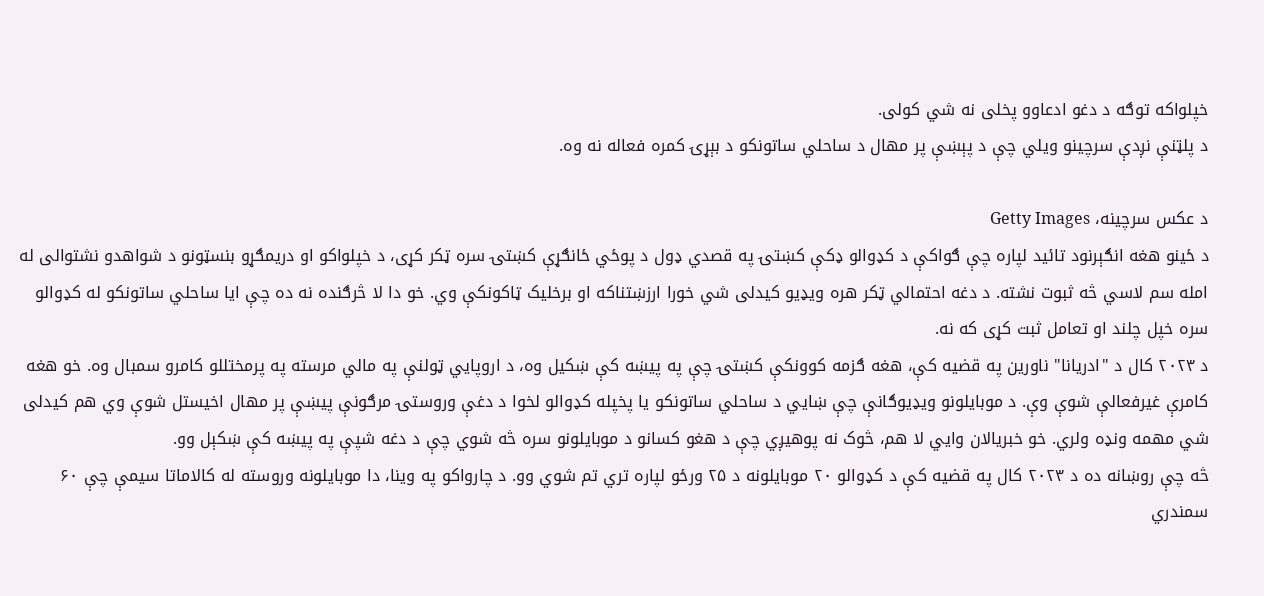خپلواکه توګه د دغو ادعاوو پخلی نه شي کولی.
د پلټنې نږدې سرچینو ویلي چې د پېښې پر مهال د ساحلي ساتونکو د بېړۍ کمره فعاله نه وه.

د عکس سرچینه، Getty Images
د ځينو هغه انګېرنود تائید لپاره چې ګواکې د کډوالو ډکې کښتۍ په قصدي ډول د پوځي ځانګړې کښتۍ سره ټکر کړی، د خپلواکو او دریمګړو بنسټونو د شواهدو نشتوالی له امله سم لاسي څه ثبوت نشته. د دغه احتمالي ټکر هره ویډیو کیدلی شي خورا ارزښتناکه او برخلیک ټاکونکې وي. خو دا لا څرګنده نه ده چې ایا ساحلي ساتونکو له کډوالو سره خپل چلند او تعامل ثبت کړی که نه.
د ۲۰۲۳ کال د "ادریانا" ناورین په قضیه کې، هغه ګزمه کوونکې کښتۍ چې په پیښه کې ښکیل وه، د اروپایي ټولنې په مالي مرسته په پرمختللو کامرو سمبال وه. خو هغه کامرې غیرفعالې شوې وې. د موبایلونو ویډیوګانې چې ښايي د ساحلي ساتونکو یا پخپله کډوالو لخوا د دغې وروستۍ مرګونې پیښې پر مهال اخیستل شوې وي هم کیدلی شي مهمه ونډه ولري. خو خبریالان وايي لا هم، څوک نه پوهیږي چې د هغو کسانو د موبایلونو سره څه شوي چې د دغه شپې په پیښه کې ښکېل وو.
څه چې روښانه ده د ۲۰۲۳ کال په قضیه کې د کډوالو ۲۰ موبایلونه د ۲۵ ورځو لپاره تري تم شوي وو. د چارواکو په وینا، دا موبایلونه وروسته له کالاماتا سیمې چې ۶۰ سمندري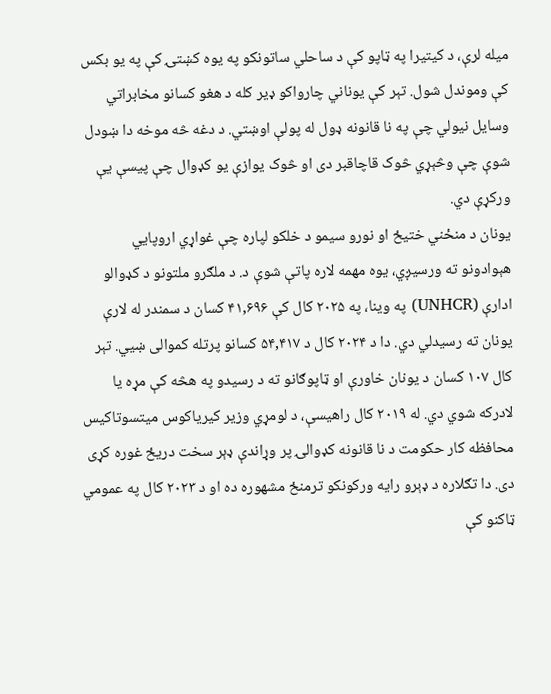میله لرې، د کیتیرا په ټاپو کې د ساحلي ساتونکو په یوه کښتۍ کې په یو بکس کې وموندل شول. تېر کې یوناني چارواکو ډیر کله د هغو کسانو مخابراتي وسایل نیولي چې په نا قانونه ډول له پولې اوښتي. د دغه څه موخه دا ښودل شوې چې وڅېړي څوک قاچاقبر دی او څوک یوازې یو کډوال چې پیسې یې ورکړې دي.
یونان د منځني ختیځ او نورو سیمو د خلکو لپاره چې غواړي اروپایي هېوادونو ته ورسیږي، یوه مهمه لاره پاتې شوې د. د ملګرو ملتونو د کډوالو ادارې (UNHCR) په وینا، په ۲۰۲۵ کال کې ۴۱,۶۹۶ کسان د سمندر له لارې یونان ته رسیدلي دي. دا د ۲۰۲۴ کال د ۵۴,۴۱۷ کسانو پرتله کموالی ښیي. تېر کال ۱۰۷ کسان د یونان خاورې او ټاپوګانو ته د رسیدو په هڅه کې مړه یا لادرکه شوي دي. له ۲۰۱۹ کال راهیسې، د لومړي وزیر کیریاکوس میتسوتاکیس محافظه کار حکومت د نا قانونه کډوالۍ پر وړاندې ډېر سخت دریځ غوره کړی دی. دا تګلاره د ډېرو رایه ورکونکو ترمنځ مشهوره ده او د ۲۰۲۳ کال په عمومي ټاکنو کې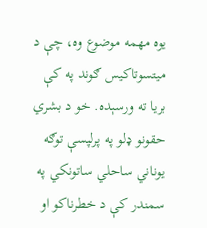یوه مهمه موضوع وه، چې د میتسوتاکیس ګوند په کې بریا ته ورسېده. خو د بشري حقونو ډلو په پرلپسې توګه یوناني ساحلي ساتونکي په سمندر کې د خطرناکو او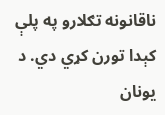ناقانونه تګلارو په پلې کېدا تورن کړي دي. د یونان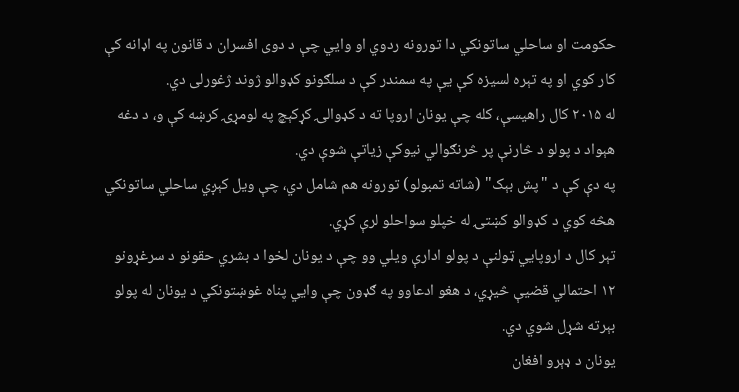حکومت او ساحلي ساتونکي دا تورونه ردوي او وايي چې د دوی افسران د قانون په اډانه کې کار کوي او په تېره لسیزه کې یې په سمندر کې د سلګونو کډوالو ژوند ژغورلی دي.
له ۲۰۱۵ کال راهیسې، کله چې یونان اروپا ته د کډوالۍ کړکېچ په لومړۍ کرښه کې و، د دغه هېواد د پولو د څارنې پر څرنګوالي نیوکې زیاتې شوې دي.
په دې کې د "پش بېک" (شاته تمبولو) تورونه هم شامل دي، چې ویل کېږي ساحلي ساتونکي هڅه کوي د کډوالو کښتۍ له خپلو سواحلو لرې کړي.
تېر کال د اروپايي ټولنې د پولو ادارې ویلي وو چې د یونان لخوا د بشري حقونو د سرغړونو ۱۲ احتمالي قضیې څیړي، د هغو ادعاوو په ګډون چې وايي پناه غوښتونکي د یونان له پولو بېرته شړل شوي دي.
یونان د ډېرو افغان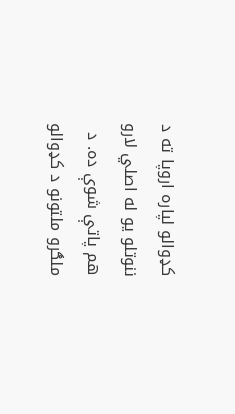کډوالو لپاره اروپا ته د ننوتلو یو له اصلي لارو هم پاتې شوې ده. د ملګرو ملتونو د کډوالو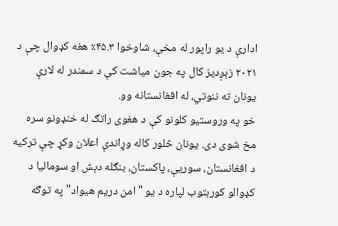ادارې د یو راپور له مخې، شاوخوا ۴۵.۳٪ هغه کډوال چې د ۲۰۲۱ زېږدیز کال په جون میاشت کې د سمندر له لارې یونان ته ننوتي، له افغانستانه وو.
خو په وروستیو کلونو کې د هغوی راتګ له خنډونو سره مخ شوی دی. یونان څلور کاله وړاندې اعلان وکړ چې ترکیه د افغانستان، سوریې، پاکستان، بنګله دېش او سومالیا د کډوالو کوربتوب لپاره د یو "امن دریم هیواد" په توګه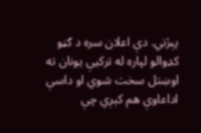پېژني. دې اعلان سره د ګڼو کډوالو لپاره له ترکیې یونان ته اوښتل سخت شوي او داسې اداعاوې هم کېږي چې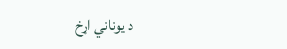د یوناني اړخ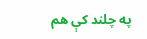په چلند کې هم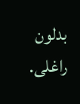بدلون راغلی.